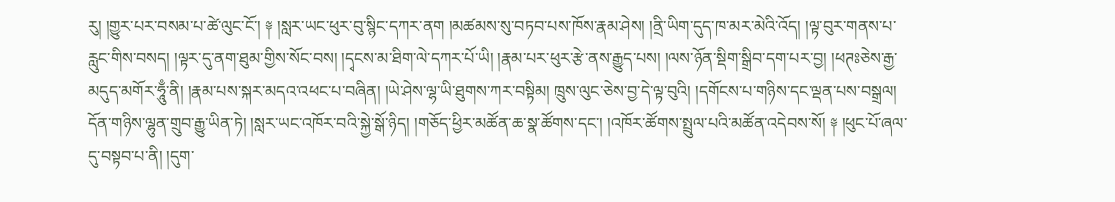རུ། །གྱུར་པར་བསམ་པ་ཚེ་ལུང་ངོ་། ༈ །སླར་ཡང་ཕུར་བུ་སྙིང་དཀར་ནག །མཚམས་སུ་བཏབ་པས་ཁོས་རྣམ་ཤེས། །ནྲི་ཡིག་དུད་ཁ་མར་མེའི་འོད། །ལྟ་བུར་གནས་པ་རླུང་གིས་བསད། །ལྟར་དུ་ནག་ཐུམ་གྱིས་སོང་བས། །དྭངས་མ་ཐིག་ལེ་དཀར་པོ་ཡི། །རྣམ་པར་ཕུར་རྩེ་ནས་རྒྱུད་པས། །ལས་ཉོན་སྡིག་སྒྲིབ་དག་པར་བྱ། །ཕཊཿཅེས་རྒྱ་མདུད་མགོར་ཧཱུྃ་ནི། །རྣམ་པས་སྐར་མདའ་འཕང་པ་བཞིན། །ཡེ་ཤེས་ལྷ་ཡི་ཐུགས་ཀར་བསྟིམ། ཁྲུས་ལུང་ཅེས་བྱ་དེ་ལྟ་བུའི། །དགོངས་པ་གཉིས་དང་ལྡན་པས་བསྒྲལ། དོན་གཉིས་ལྷུན་གྲུབ་རྒྱུ་ཡིན་ཏེ། །སླར་ཡང་འཁོར་བའི་སྐྱེ་སྒོ་ཉིད། །གཅོད་ཕྱིར་མཚོན་ཆ་སྣ་ཚོགས་དང་། །འཁོར་ཚོགས་སྤྲུལ་པའི་མཚོན་འདེབས་སོ། ༈ །ཕུང་པོ་ཞལ་དུ་བསྟབ་པ་ནི། །དུག་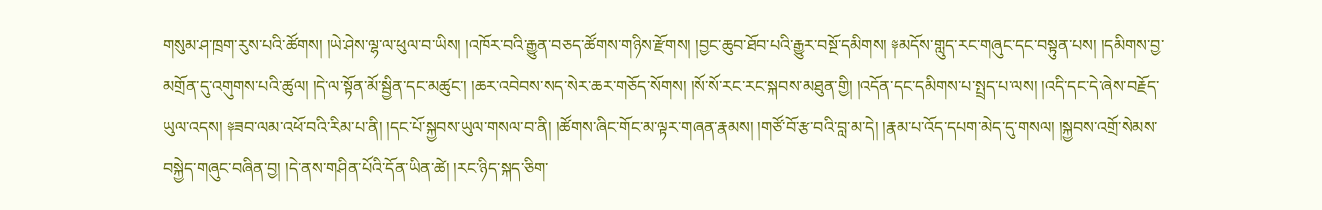གསུམ་ཤ་ཁྲག་རུས་པའི་ཚོགས། །ཡེ་ཤེས་ལྷ་ལ་ཕུལ་བ་ཡིས། །འཁོར་བའི་རྒྱུན་བཅད་ཚོགས་གཉིས་རྫོགས། །བྱང་ཆུབ་ཐོབ་པའི་རྒྱུར་བསྔོ་དམིགས། ༈མདོས་གླུད་རང་གཞུང་དང་བསྟུན་པས། །དམིགས་བྱ་མགྲོན་དུ་འགུགས་པའི་ཚུལ། །དེ་ལ་སྟོན་མོ་སྦྱིན་དང་མཚུང་། །ཆར་འབེབས་སད་སེར་ཆར་གཅོད་སོགས། །སོ་སོ་རང་རང་སྐབས་མཐུན་གྱི། །འདོན་དང་དམིགས་པ་སྤྲད་པ་ལས། །འདི་དང་དེ་ཞེས་བརྗོད་ཡུལ་འདས། ༈ཟབ་ལམ་འཕོ་བའི་རིམ་པ་ནི། །དང་པོ་སྐྱབས་ཡུལ་གསལ་བ་ནི། །ཚོགས་ཞིང་གོང་མ་ལྟར་གཞན་རྣམས། །གཙོ་བོ་རྩ་བའི་བླ་མ་དེ། །རྣམ་པ་འོད་དཔག་མེད་དུ་གསལ། །སྐྱབས་འགྲོ་སེམས་བསྐྱེད་གཞུང་བཞིན་བྱ། །དེ་ནས་གཤིན་པོའི་དོན་ཡིན་ཚེ། །རང་ཉིད་སྐད་ཅིག་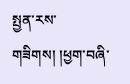སྤྱན་རས་གཟིགས། །ཕྱག་བཞི་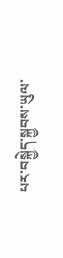པར་བསྐྱེད་སྐྱབས་ཡུལ་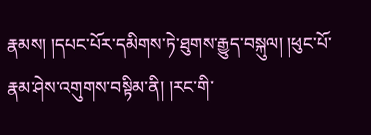རྣམས། །དཔང་པོར་དམིགས་ཏེ་ཐུགས་རྒྱུད་བསྐུལ། །ཕུང་པོ་རྣམ་ཤེས་འགུགས་བསྟིམ་ནི། །རང་གི་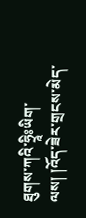ཐུགས་ཀའི་ཧྲཱིཿཡིག་ལས། །འོད་ཟེར་གྲངས་མེད་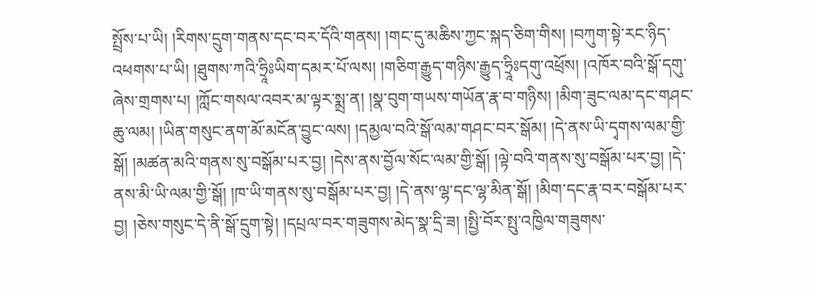སྤྲོས་པ་ཡི། །རིགས་དྲུག་གནས་དང་བར་དོའི་གནས། །གང་དུ་མཆིས་ཀྱང་སྐད་ཅིག་གིས། །བཀུག་སྟེ་རང་ཉིད་འཕགས་པ་ཡི། །ཐུགས་ཀའི་ཧྲཱིཿཡིག་དམར་པོ་ལས། །གཅིག་རྒྱུད་གཉིས་རྒྱུད་ཧྲཱིཿདགུ་འཕྲོས། །འཁོར་བའི་སྒོ་དགུ་ཞེས་གྲགས་པ། །ཀློང་གསལ་འབར་མ་ལྟར་སྨྲ་ན། །སྣ་བུག་གཡས་གཡོན་རྣ་བ་གཉིས། །མིག་ཟུང་ལམ་དང་གཤང་ཆུ་ལམ། །ཡིན་གསུང་ནག་མོ་མངོན་བྱུང་ལས། །དམྱལ་བའི་སྒོ་ལམ་གཤང་བར་སྒོམ། །དེ་ནས་ཡི་དྭགས་ལམ་གྱི་སྒོ། །མཚན་མའི་གནས་སུ་བསྒོམ་པར་བྱ། །དེས་ནས་བྱོལ་སོང་ལམ་གྱི་སྒོ། །ལྟེ་བའི་གནས་སུ་བསྒོམ་པར་བྱ། །དེ་ནས་མི་ཡི་ལམ་གྱི་སྒོ། །ཁ་ཡི་གནས་སུ་བསྒོམ་པར་བྱ། །དེ་ནས་ལྷ་དང་ལྷ་མིན་སྒོ། །མིག་དང་རྣ་བར་བསྒོམ་པར་བྱ། །ཅེས་གསུང་དེ་ནི་སྒོ་དྲུག་སྟེ། །དཔྲལ་བར་གཟུགས་མེད་སྣ་དྲི་ཟ། །སྤྱི་བོར་སྤུ་འཁྱིལ་གཟུགས་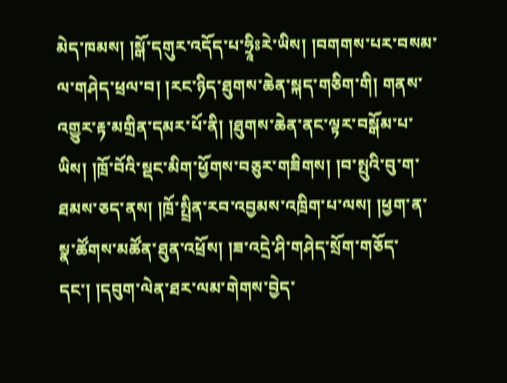མེད་ཁམས། །སྒོ་དགུར་འདོད་པ་ཧྲཱིཿརེ་ཡིས། །བགགས་པར་བསམ་ལ་གཤེད་ཕྲལ་བ། །རང་ཉིད་ཐུགས་ཆེན་སྐད་གཅིག་གི། གནས་འགྱུར་རྟ་མགྲིན་དམར་པོ་ནི། །ཐུགས་ཆེན་ནང་ལྟར་བསྒོམ་པ་ཡིས། །ཁྲོ་བོའི་སྡང་མིག་ཕྱོགས་བཅུར་གཟིགས། །བ་སྤུའི་བུ་ག་ཐམས་ཅད་ནས། །ཁྲོ་སྤྲིན་རབ་འབྱམས་འཁྲིག་པ་ལས། །ཕྱག་ན་སྣ་ཚོགས་མཚོན་ཐུན་འཕྲོས། །ཟ་འདྲེ་ཤི་གཤེད་སྲོག་གཅོད་དང་། །དབུག་ལེན་ཐར་ལམ་གེགས་བྱེད་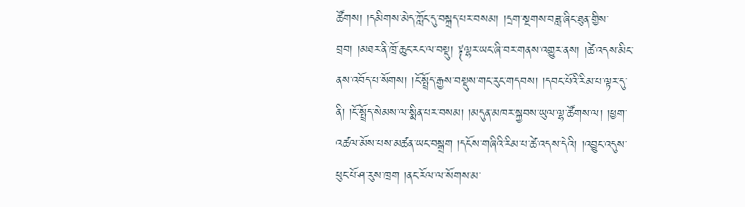ཚོགས། །དམིགས་མེད་ཀློང་དུ་བསྐྲད་པར་བསམ། །དྲག་སྔགས་བཟླ་ཞིང་ཐུན་གྱིས་བྲབ། །མཐར་ནི་ཁྲོ་ཆུང་རང་ལ་བསྡུ། ༈ལྷར་ཡང་ཞི་བར་གནས་འགྱུར་ནས། །ཚེ་འདས་མིང་ནས་འབོད་པ་སོགས། །ངོ་སྤྲོད་རྒྱས་བསྡུས་གང་རུང་གདབས། །དབང་པོའི་རིམ་པ་ལྟར་དུ་ནི། །ངོ་སྤྲོད་སེམས་ལ་སྨིན་པར་བསམ། །མདུན་མཁར་སྐྱབས་ཡུལ་ལྷ་ཚོགས་ལ། །ཕྱག་འཚལ་མོས་པས་མཚན་ཡང་བསྒྲག །དངོས་གཞིའི་རིམ་པ་ཚེ་འདས་དེའི། །འབྱུང་འདུས་ཕུང་པོ་ཤ་རུས་ཁྲག །ནང་རོལ་ལ་སོགས་མ་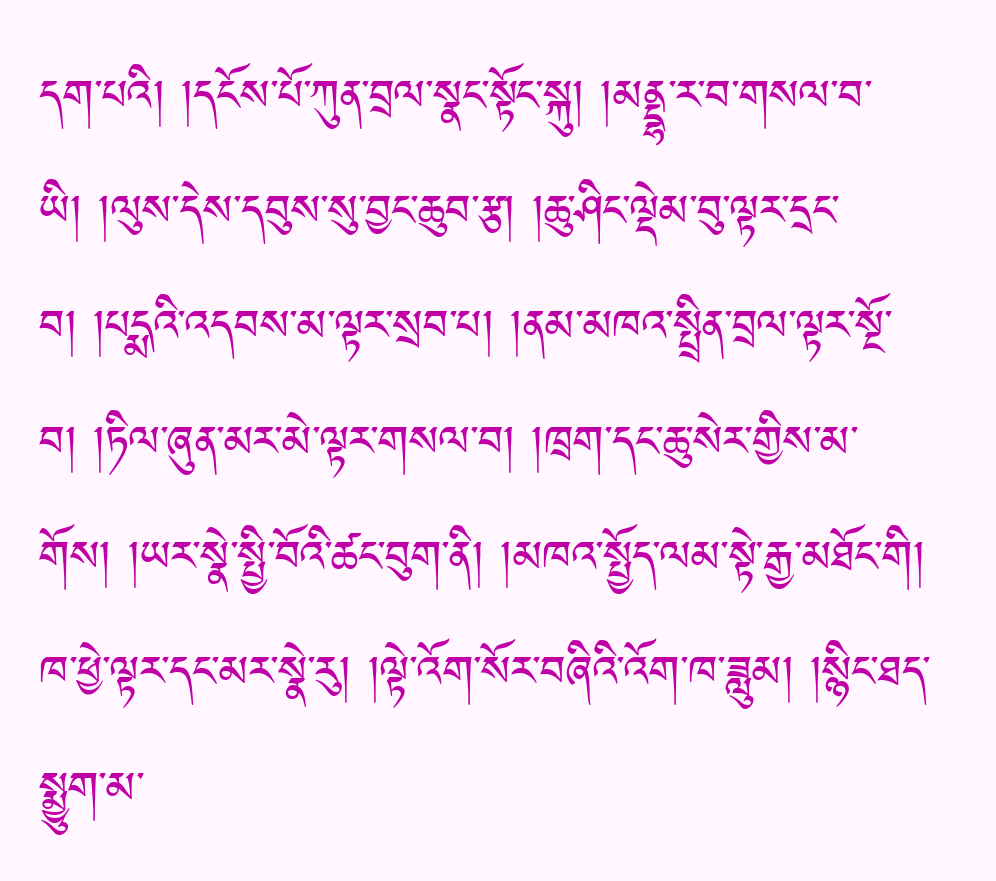དག་པའི། །དངོས་པོ་ཀུན་བྲལ་སྣང་སྟོང་སྐུ། །མནྡྷ་ར་བ་གསལ་བ་ཡི། །ལུས་དེས་དབུས་སུ་བྱང་ཆུབ་རྩ། །ཆུ་ཤིང་ལྡེམ་བུ་ལྟར་དྲང་བ། །པདྨའི་འདབས་མ་ལྟར་སྲབ་པ། །ནམ་མཁའ་སྤྲིན་བྲལ་ལྟར་སྔོ་བ། །ཏིལ་ཞུན་མར་མེ་ལྟར་གསལ་བ། །ཁྲག་དང་ཆུ་སེར་གྱིས་མ་གོས། །ཡར་སྣེ་སྤྱི་བོའི་ཚང་བུག་ནི། །མཁའ་སྤྱོད་ལམ་སྟེ་རྒྱ་མཐོང་གི། ཁ་ཕྱེ་ལྟར་དང་མར་སྣེ་རུ། །ལྟེ་འོག་སོར་བཞིའི་འོག་ཁ་ཟླུམ། །སྙིང་ཐད་སྨྱུག་མ་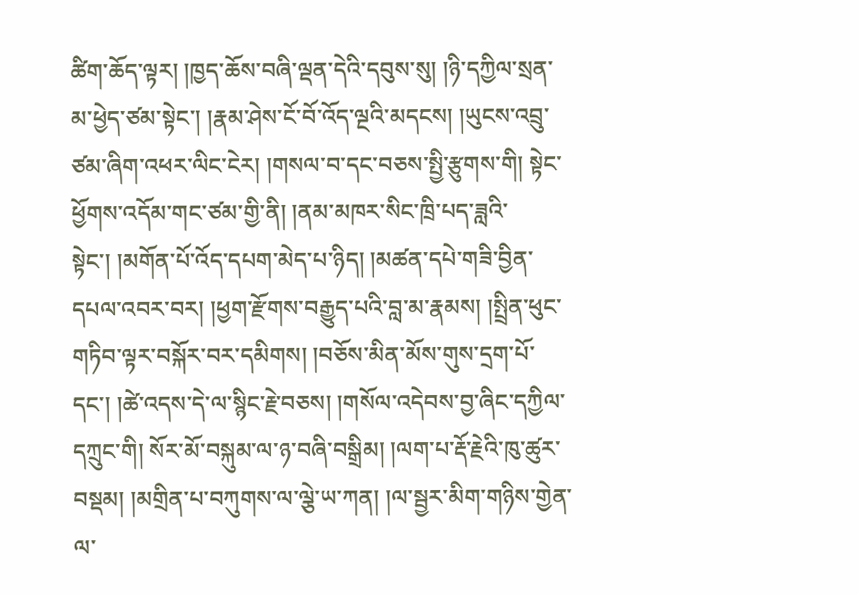ཚིག་ཆོད་ལྟར། །ཁྱད་ཆོས་བཞི་ལྡན་དེའི་དབུས་སུ། །ཉི་དཀྱིལ་སྲན་མ་ཕྱེད་ཙམ་སྟེང་། །རྣམ་ཤེས་ངོ་བོ་འོད་ལྔའི་མདངས། །ཡུངས་འབྲུ་ཙམ་ཞིག་འཕར་ལིང་ངེར། །གསལ་བ་དང་བཅས་སྤྱི་རྩུགས་གི། སྟེང་ཕྱོགས་འདོམ་གང་ཙམ་གྱི་ནི། །ནམ་མཁར་སིང་ཁྲི་པད་ཟླའི་སྟེང་། །མགོན་པོ་འོད་དཔག་མེད་པ་ཉིད། །མཚན་དཔེ་གཟི་བྱིན་དཔལ་འབར་བར། །ཕྱག་རྫོགས་བརྒྱུད་པའི་བླ་མ་རྣམས། །སྤྲིན་ཕུང་གཏིབ་ལྟར་བསྐོར་བར་དམིགས། །བཅོས་མིན་མོས་གུས་དྲག་པོ་དང་། །ཚེ་འདས་དེ་ལ་སྙིང་རྗེ་བཅས། །གསོལ་འདེབས་བྱ་ཞིང་དཀྱིལ་དཀྲུང་གི། སོར་མོ་བསྐུམ་ལ་ཉ་བཞི་བསྒྲིམ། །ལག་པ་རྡོ་རྗེའི་ཁུ་ཚུར་བསྡམ། །མགྲིན་པ་བཀུགས་ལ་ལྕེ་ཡ་ཀན། །ལ་སྦྱར་མིག་གཉིས་གྱེན་ལ་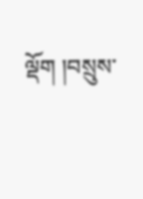ལྡོག །བསྲུས་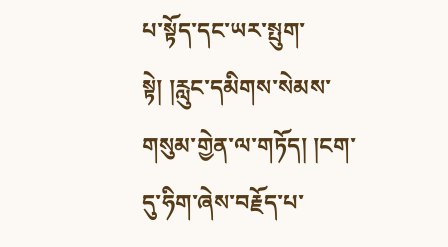པ་སྟོད་དང་ཡར་སྤུག་སྟེ། །རླུང་དམིགས་སེམས་གསུམ་གྱེན་ལ་གཏོད། །ངག་དུ་ཧིག་ཞེས་བརྗོད་པ་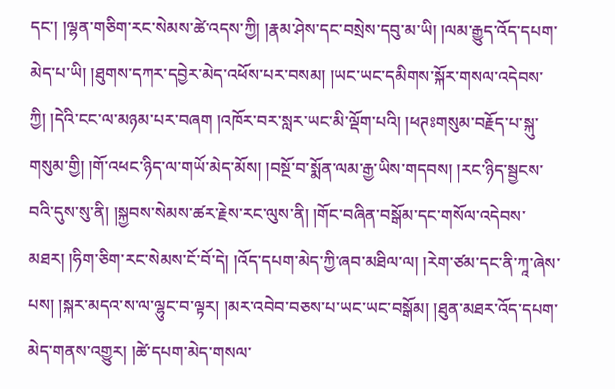དང་། །ལྷན་གཅིག་རང་སེམས་ཚེ་འདས་ཀྱི། །རྣམ་ཤེས་དང་བསྲེས་དབུ་མ་ཡི། །ལམ་རྒྱུད་འོད་དཔག་མེད་པ་ཡི། །ཐུགས་དཀར་དབྱེར་མེད་འཕོས་པར་བསམ། །ཡང་ཡང་དམིགས་སྐོར་གསལ་འདེབས་ཀྱི། །དེའི་ངང་ལ་མཉམ་པར་བཞག །འཁོར་བར་སླར་ཡང་མི་ལྡོག་པའི། །ཕཊཿགསུམ་བརྗོད་པ་སྐུ་གསུམ་གྱི། །གོ་འཕང་ཉིད་ལ་གཡོ་མེད་མོས། །བསྔོ་བ་སྨོན་ལམ་རྒྱ་ཡིས་གདབས། །རང་ཉིད་སྦྱངས་བའི་དུས་སུ་ནི། །སྐྱབས་སེམས་ཚར་རྗེས་རང་ལུས་ནི། །གོང་བཞིན་བསྒོམ་དང་གསོལ་འདེབས་མཐར། །ཧིག་ཅིག་རང་སེམས་ངོ་བོ་དེ། །འོད་དཔག་མེད་ཀྱི་ཞབ་མཐིལ་ལ། །རེག་ཙམ་དང་ནི་ཀཱ་ཞེས་པས། །སྐར་མདའ་ས་ལ་ལྷུང་བ་ལྟར། །མར་འབེབ་བཅས་པ་ཡང་ཡང་བསྒོམ། །ཐུན་མཐར་འོད་དཔག་མེད་གནས་འགྱུར། །ཚེ་དཔག་མེད་གསལ་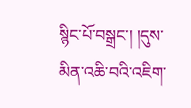སྙིང་པོ་བསྒྲང་། །དུས་མིན་འཆི་བའི་འཇིག་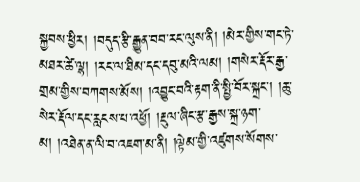སྐྱབས་ཕྱིར། །བདུད་རྩི་རྒྱུན་བབ་རང་ལུས་ནི། །མེར་གྱིས་གང་ཏེ་མཐར་ཚེ་ལྷ། །རང་ལ་ཐིམ་དང་དབུ་མའི་ལམ། །གསེར་རྡོར་རྒྱ་གྲམ་གྱིས་བཀགས་མོས། །འབྱུང་བའི་རྟག་ནི་སྤྱི་བོར་སྐྲང་། །ཆུ་སེར་རྡོལ་དང་རླངས་པ་འཕྱོ། །རྔུལ་ཞིང་རྩ་རྒྱས་སྐྲ་ཉག་མ། །འཐེན་ན་ལི་བ་འཇག་མ་ནི། །ལྟེམ་གྱི་འཛུགས་སོགས་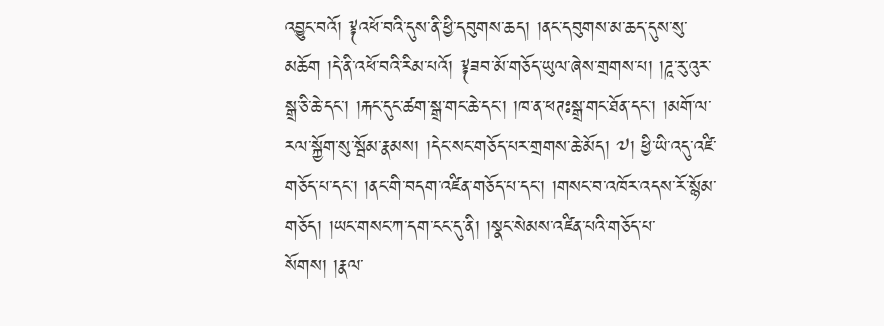འབྱུང་བའོ། ༈འཕོ་བའི་དུས་ནི་ཕྱི་དབུགས་ཆད། །ནང་དབུགས་མ་ཆད་དུས་སུ་མཆོག །དེ་ནི་འཕོ་བའི་རིམ་པའོ། ༈ཟབ་མོ་གཅོད་ཡུལ་ཞེས་གྲགས་པ། །ཌཱ་རུ་འུར་སྒྲ་ཅི་ཆེ་དང་། །རྐང་དུང་ཚག་སྒྲ་གང་ཆེ་དང་། །ཁ་ན་ཕཊཿསྒྲ་གང་ཐོན་དང་། །མགོ་ལ་རལ་སྐྱོག་སུ་སྦོམ་རྣམས། །དེང་སང་གཅོད་པར་གྲགས་ཆེ་མོད། ༧། ཕྱི་ཡི་འདུ་འཛི་གཅོད་པ་དང་། །ནང་གི་བདག་འཛིན་གཅོད་པ་དང་། །གསང་བ་འཁོར་འདས་རོ་སྙོམ་གཅོད། །ཡང་གསང་ཀ་དག་ངང་དུ་ནི། །སྣང་སེམས་འཛིན་པའི་གཅོད་པ་སོགས། །རྣལ་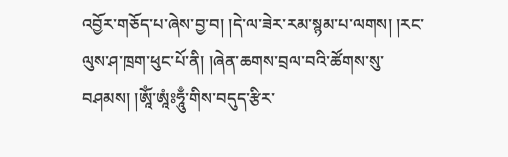འབྱོར་གཅོད་པ་ཞེས་བྱ་བ། །དེ་ལ་ཟེར་རམ་སྙམ་པ་ལགས། །རང་ལུས་ཤ་ཁྲག་ཕུང་པོ་ནི། །ཞེན་ཆགས་བྲལ་བའི་ཚོགས་སུ་བཤམས། །ཨཱོཾ་ཨཱཾཿཧཱུྃ་གིས་བདུད་རྩིར་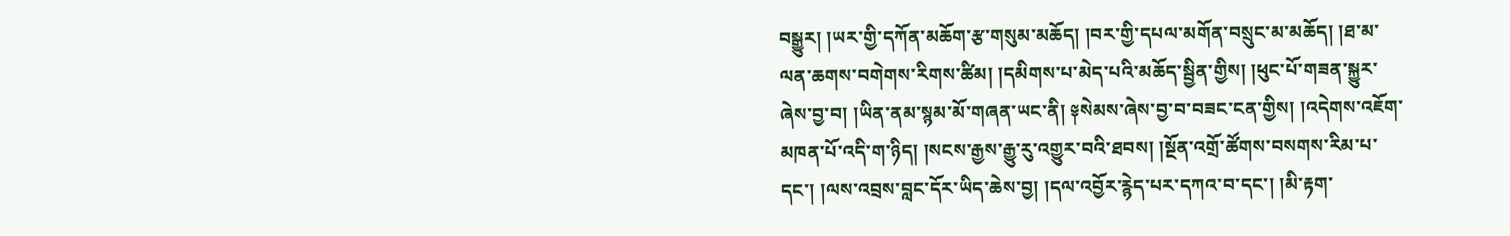བསྒྱུར། །ཡར་གྱི་དཀོན་མཆོག་རྩ་གསུམ་མཆོད། །བར་གྱི་དཔལ་མགོན་བསྲུང་མ་མཆོད། །ཐ་མ་ལན་ཆགས་བགེགས་རིགས་ཚིམ། །དམིགས་པ་མེད་པའི་མཆོད་སྦྱིན་གྱིས། །ཕུང་པོ་གཟན་སྐྱུར་ཞེས་བྱ་བ། །ཡིན་ནམ་སྙམ་མོ་གཞན་ཡང་ནི། ༈སེམས་ཞེས་བྱ་བ་བཟང་ངན་གྱིས། །འདེགས་འཇོག་མཁན་པོ་འདི་ག་ཉིད། །སངས་རྒྱས་རྒྱུ་རུ་འགྱུར་བའི་ཐབས། །སྔོན་འགྲོ་ཚོགས་བསགས་རིམ་པ་དང་། །ལས་འབྲས་བླང་དོར་ཡིད་ཆེས་བྱ། །དལ་འབྱོར་རྙེད་པར་དཀའ་བ་དང་། །མི་རྟག་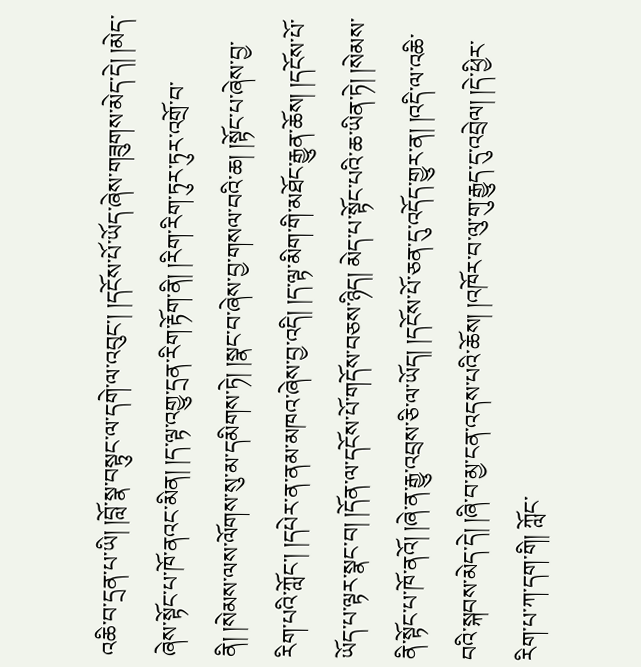འཆི་བ་དྲན་པ་ཡི། །བློ་སྣ་བསྟུང་ལ་དགེ་ལ་འབུང་། །དངོས་པོ་ཡོད་ཞེས་གཟུགས་མེད་དེ། །མེད་ཞེས་སྟོང་པ་ཁོ་ནའང་མིན། །ད་ལྟ་འགྱུ་དྲན་རིག་རྟོག་ནི། །རིག་རིག་ཏུར་ཏུར་འགྲོ་བ་ནི། །སེམས་ལས་ལོགས་སུ་མ་དམིགས་ཏེ། །སྣང་བ་ཞེས་བྱ་གསལ་བའི་ཆ། །སྟོང་པ་ཞེས་བྱ་རིག་པའི་ཀློང་། །དཔེར་ན་ནམ་མཁའ་ཞེས་བྱ་འདི། །ད་ལྟ་མིག་གི་མཐོང་རྒྱུན་ཆོས། །དངོས་པོ་ཡོད་པ་ལྟར་སྣང་བ། །དོན་ལ་དངོས་པོ་གདོས་བཅས་ཉིད། མེད་པ་སྟོང་པའི་ཆ་ཡིན་ཏེ། །སེམས་ནི་སྟོང་པ་ཁོ་ནའོ། །ཞེ་ན་རྒྱུ་འབྲས་ཅི་ལ་ཡོད། །དངོས་པོ་ཅན་དུ་འདོད་གྱུར་ན། །འདི་ལ་འཆི་བའི་སྐབས་མེད་དེ། །ཞི་བ་མྱ་ངན་འདས་པའི་ཆོས། །འཁོར་བ་ལུ་གུ་རྒྱུད་དུ་འབྲེལ། །དེ་ཕྱིར་རིག་པ་ཀ་དག་གི། ཀློང་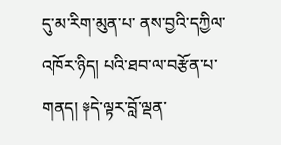དུ་མ་རིག་མུན་པ་ ནས་བྱའི་དཀྱིལ་འཁོར་ཉིད། པའི་ཐབ་ལ་བརྩོན་པ་གནད། ༈དེ་ལྟར་བློ་ལྡན་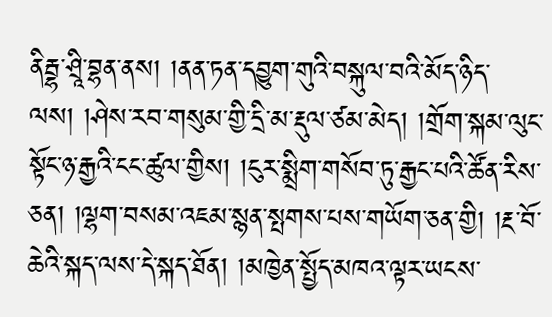ནིརྦྷ་ཤྲཱི་བྷན་ནས། །ནན་ཏན་དབྱུག་གུའི་བསྐུལ་བའི་མོད་ཉིད་ལས། །ཤེས་རབ་གསུམ་གྱི་དྲི་མ་རྡུལ་ཙམ་མེད། །གྲོག་སྐམ་ལུང་སྟོང་ཉ་རྒྱའི་ངང་ཚུལ་གྱིས། །ངུར་སྨྲིག་གསོབ་ཏུ་རྒྱང་པའི་ཚོན་རིས་ཅན། །ལྷག་བསམ་འཇམ་སྙན་སྤགས་པས་གཡོག་ཅན་གྱི། །རྔ་བོ་ཆེའི་སྐད་ལས་དེ་སྐད་ཐོན། །མཁྱེན་སྤྱོད་མཁའ་ལྟར་ཡངས་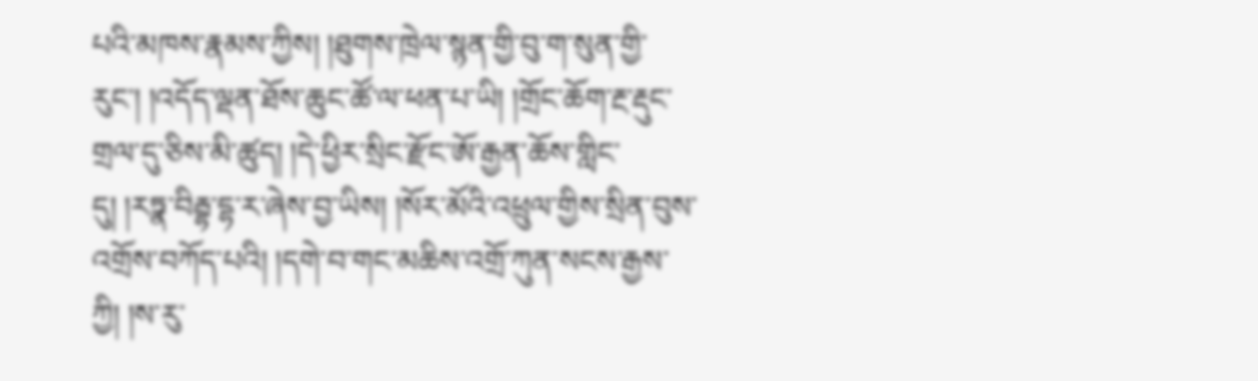པའི་མཁས་རྣམས་ཀྱིས། །ཐུགས་ཁྲེལ་སྙན་གྱི་བུ་ག་སུན་གྱི་རུང་། །འདོད་ལྡན་ཐོས་ཆུང་ཚོ་ལ་ཕན་པ་ཡི། །གྲོང་ཆོག་རྔ་རྡུང་གྲལ་དུ་ཅིས་མི་ཚུད། །དེ་ཕྱིར་སྲིང་རྫོང་ཨོ་རྒྱན་ཆོས་གླིང་དུ། །རཏྣ་བིརྦྷ་དྷ་ར་ཞེས་བྱ་ཡིས། །སོར་མོའི་འཕྲུལ་གྱིས་སྲིན་བུས་འགྲོས་བཀོད་པའི། །དགེ་བ་གང་མཆིས་འགྲོ་ཀུན་སངས་རྒྱས་ཀྱི། །ས་རུ་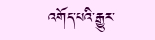འགོད་པའི་རྒྱུར་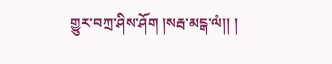གྱུར་བཀྲ་ཤིས་ཤོག །སརྦ་མངྒ་ལཾ།། །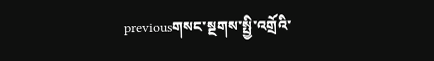previousགསང་སྔགས་སྤྱི་འགྲོའི་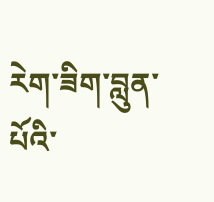རེག་ཟིག་བླུན་པོའི་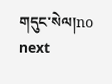གདུང་སེལ།no next